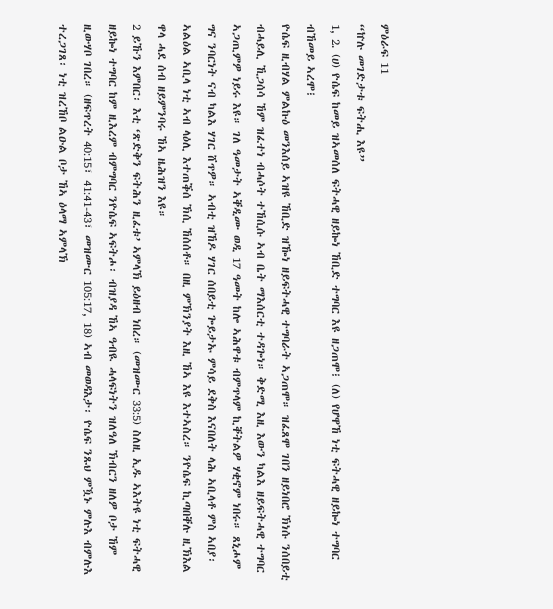ምዕራፍ 11
“ኵሉ መገድታቱ ፍትሒ እዩ”
1, 2. (ሀ) ዮሴፍ ከመይ ዝኣመሰለ ፍትሓዊ ዘይኰነ ኸቢድ ተግባር እዩ ዘጋጠሞ፧ (ለ) የሆዋኸ ነቲ ፍትሓዊ ዘይኰነ ተግባር ብኸመይ ኣረሞ፧
ዮሴፍ ዚብሃል ምልኩዕ መንእሰይ ኣዝዩ ኸቢድ ዝዀነ ዘይፍትሓዊ ተግባራት ኣጋጠሞ። ዝፈጸሞ ገበን ዘይነበሮ ኽነሱ ንሰበይቲ ብሓይሊ ኺጋሰሳ ኸም ዝፈተነ ብሓሶት ተኸሲሱ ኣብ ቤት ማእሰርቲ ተዳጐነ። ቅድሚ እዚ እውን ካልእ ዘይፍትሓዊ ተግባር ኣጋጢምዎ ነይሩ እዩ። ገለ ዓመታት ኣቐዲሙ ወዲ 17 ዓመት ከሎ ኣሕዋቱ ብምጥላም ኪቐትልዎ ሃቂኖም ነበሩ። ጸኒሖም ግና ንባርነት ናብ ካልእ ሃገር ሸጥዎ። ኣብቲ ዝኸዶ ሃገር ሰበይቲ ጐይታኡ ምሳይ ደቅስ እናበለት ላሕ ኣቢላቶ ምስ ኣበያ፡ ኣልዕል ኣቢላ ነቲ ኣብ ላዕሊ እተጠቕሰ ኽሲ ኸሰሰቶ። በዚ ምኽንያት እዚ ኸኣ እዩ እተኣስረ። ንዮሴፍ ኪጣበቐሉ ዚኽእል ዋላ ሓደ ሰብ ዘይምንባሩ ኸኣ ዜሕዝን እዩ።
2 ይኹን እምበር፡ እቲ ‘ጽድቅን ፍትሕን ዚፈቱ’ ኣምላኽ ይዕዘብ ነበረ። (መዝሙር 33:5) ስለዚ ኢዱ ኣእትዩ ነቲ ፍትሓዊ ዘይኰነ ተግባር ከም ዚእረም ብምግባር ንዮሴፍ ኣፍትሖ፡ ብዝያዳ ኸኣ ዓብዪ ሓላፍነትን ዝለዓለ ኽብርን ዘለዎ ቦታ ኸም ዚውሃቦ ገበረ። (ዘፍጥረት 40:15፣ 41:41-43፣ መዝሙር 105:17, 18) ኣብ መወዳእታ፡ ዮሴፍ ንጹህ ምዃኑ ምሉእ ብምሉእ ተረጋገጸ፡ ነቲ ዝረኸቦ ልዑል ቦታ ኸኣ ዕላማ ኣምላኽ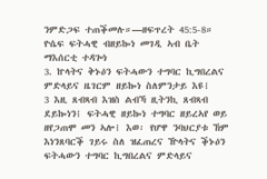ንምድጋፍ ተጠቕመሉ።—ዘፍጥረት 45:5-8።
ዮሴፍ ፍትሓዊ ብዘይኰነ መገዲ ኣብ ቤት ማእሰርቲ ተዳጐነ
3. ኵላትና ቅኑዕን ፍትሓውን ተግባር ኪግበረልና ምድላይና ዜገርም ዘይኰነ ስለምንታይ እዩ፧
3 እዚ ጸብጻብ እዝስ ልብኻ ዚትንኪ ጸብጻብ ደይኰነን፧ ፍትሓዊ ዘይኰነ ተግባር ዘይረኣየ ወይ ዘየጋጠሞ መን ኣሎ፧ እወ፡ የሆዋ ንባህርያቱ ኸም እነንጸባርቕ ገይሩ ስለ ዝፈጠረና ዅላትና ቕኑዕን ፍትሓውን ተግባር ኪግበረልና ምድላይና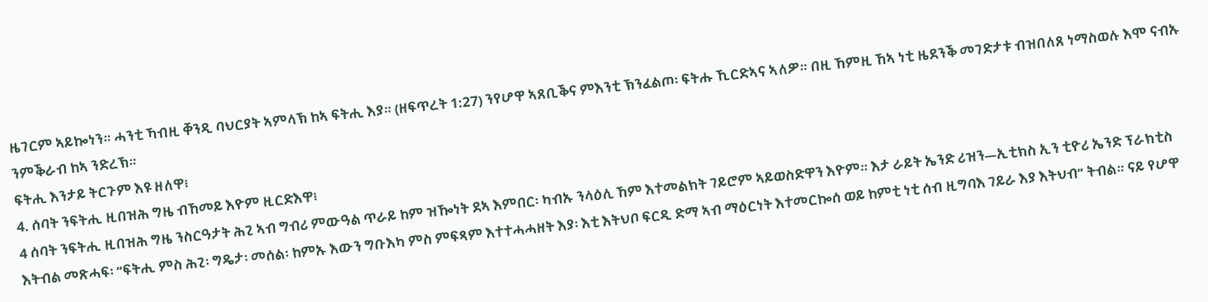ዜገርም ኣይኰነን። ሓንቲ ኻብዚ ቐንዲ ባህርያት ኣምላኽ ከኣ ፍትሒ እያ። (ዘፍጥረት 1:27) ንየሆዋ ኣጸቢቕና ምእንቲ ኽንፈልጦ፡ ፍትሑ ኺርድኣና ኣለዎ። በዚ ኸምዚ ኸኣ ነቲ ዜደንቕ መገድታቱ ብዝበለጸ ነማስወሉ እሞ ናብኡ ንምቕራብ ከኣ ንድረኽ።
ፍትሒ እንታይ ትርጉም እዩ ዘለዋ፧
4. ሰባት ንፍትሒ ዚበዝሕ ግዜ ብኸመይ እዮም ዚርድእዋ፧
4 ሰባት ንፍትሒ ዚበዝሕ ግዜ ንስርዓታት ሕጊ ኣብ ግብሪ ምውዓል ጥራይ ከም ዝዀነት ደኣ እምበር፡ ካብኡ ንላዕሊ ኸም እተመልክት ገይሮም ኣይወስድዋን እዮም። እታ ራይት ኤንድ ሪዝን—ኢቲክስ ኢን ቲዮሪ ኤንድ ፕራክቲስ እትብል መጽሓፍ፡ “ፍትሒ ምስ ሕጊ፡ ግዴታ፡ መሰል፡ ከምኡ እውን ግቡእካ ምስ ምፍጻም እተተሓሓዘት እያ፡ እቲ እትህቦ ፍርዲ ድማ ኣብ ማዕርነት እተመርኰሰ ወይ ከምቲ ነቲ ሰብ ዚግባእ ገይራ እያ እትህብ” ትብል። ናይ የሆዋ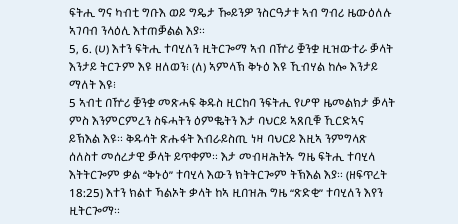ፍትሒ ግና ካብቲ ግቡእ ወይ ግዴታ ዀይንዎ ንስርዓታቱ ኣብ ግብሪ ዜውዕለሉ ኣገባብ ንላዕሊ እተጠቓልል እያ።
5, 6. (ሀ) እተን ፍትሒ ተባሂለን ዚትርጐማ ኣብ በዅሪ ቛንቋ ዚዝውተራ ቓላት እንታይ ትርጉም እዩ ዘለወን፧ (ለ) ኣምላኽ ቅኑዕ እዩ ኺብሃል ከሎ እንታይ ማለት እዩ፧
5 ኣብቲ በዅሪ ቛንቋ መጽሓፍ ቅዱስ ዚርከባ ንፍትሒ የሆዋ ዜመልክታ ቓላት ምስ እንምርምረን ስፍሓትን ዕምቈትን እታ ባህርይ ኣጸቢቑ ኺርድኣና ይኽእል እዩ። ቅዱሳት ጽሑፋት እብራይስጢ ነዛ ባህርይ እዚኣ ንምግላጽ ሰለስተ መሰረታዊ ቓላት ይጥቀም። እታ መብዛሕትኡ ግዜ ፍትሒ ተባሂላ እትትርጐም ቃል “ቅኑዕ” ተባሂላ እውን ክትትርጐም ትኽእል እያ። (ዘፍጥረት 18:25) እተን ክልተ ኻልኦት ቃላት ከኣ ዚበዝሕ ግዜ “ጽድቂ” ተባሂለን እየን ዚትርጐማ።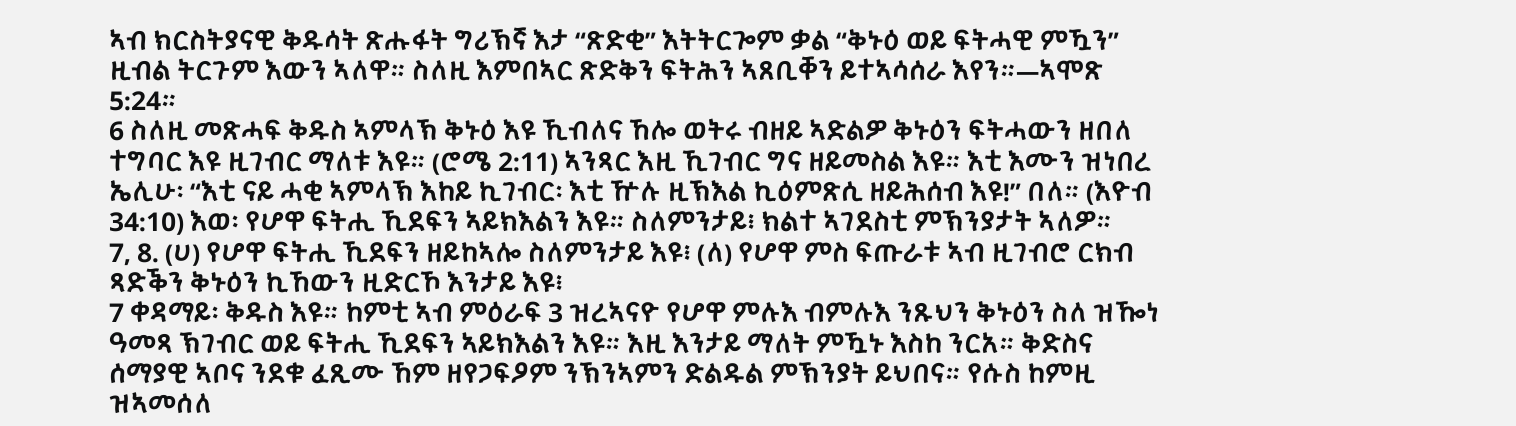ኣብ ክርስትያናዊ ቅዱሳት ጽሑፋት ግሪኽኛ እታ “ጽድቂ” እትትርጐም ቃል “ቅኑዕ ወይ ፍትሓዊ ምዃን” ዚብል ትርጉም እውን ኣለዋ። ስለዚ እምበኣር ጽድቅን ፍትሕን ኣጸቢቐን ይተኣሳሰራ እየን።—ኣሞጽ 5:24።
6 ስለዚ መጽሓፍ ቅዱስ ኣምላኽ ቅኑዕ እዩ ኺብለና ኸሎ ወትሩ ብዘይ ኣድልዎ ቅኑዕን ፍትሓውን ዘበለ ተግባር እዩ ዚገብር ማለቱ እዩ። (ሮሜ 2:11) ኣንጻር እዚ ኺገብር ግና ዘይመስል እዩ። እቲ እሙን ዝነበረ ኤሊሁ፡ “እቲ ናይ ሓቂ ኣምላኽ እከይ ኪገብር፡ እቲ ዅሉ ዚኽእል ኪዕምጽሲ ዘይሕሰብ እዩ!” በለ። (እዮብ 34:10) እወ፡ የሆዋ ፍትሒ ኺደፍን ኣይክእልን እዩ። ስለምንታይ፧ ክልተ ኣገደስቲ ምኽንያታት ኣለዎ።
7, 8. (ሀ) የሆዋ ፍትሒ ኺደፍን ዘይከኣሎ ስለምንታይ እዩ፧ (ለ) የሆዋ ምስ ፍጡራቱ ኣብ ዚገብሮ ርክብ ጻድቕን ቅኑዕን ኪኸውን ዚድርኾ እንታይ እዩ፧
7 ቀዳማይ፡ ቅዱስ እዩ። ከምቲ ኣብ ምዕራፍ 3 ዝረኣናዮ የሆዋ ምሉእ ብምሉእ ንጹህን ቅኑዕን ስለ ዝዀነ ዓመጻ ኽገብር ወይ ፍትሒ ኺደፍን ኣይክእልን እዩ። እዚ እንታይ ማለት ምዃኑ እስከ ንርአ። ቅድስና ሰማያዊ ኣቦና ንደቁ ፈጺሙ ኸም ዘየጋፍዖም ንኽንኣምን ድልዱል ምኽንያት ይህበና። የሱስ ከምዚ ዝኣመሰለ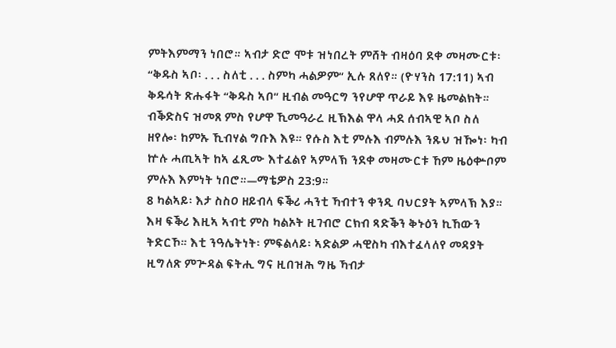ምትእምማን ነበሮ። ኣብታ ድሮ ሞቱ ዝነበረት ምሸት ብዛዕባ ደቀ መዛሙርቱ፡ “ቅዱስ ኣቦ፡ . . . ስለቲ . . . ስምካ ሓልዎም” ኢሉ ጸለየ። (ዮሃንስ 17:11) ኣብ ቅዱሳት ጽሑፋት “ቅዱስ ኣቦ” ዚብል መዓርግ ንየሆዋ ጥራይ እዩ ዜመልክት። ብቕድስና ዝመጸ ምስ የሆዋ ኺመዓራረ ዚኽእል ዋላ ሓደ ሰብኣዊ ኣቦ ስለ ዘየሎ፡ ከምኡ ኺብሃል ግቡእ እዩ። የሱስ እቲ ምሉእ ብምሉእ ንጹህ ዝዀነ፡ ካብ ኵሉ ሓጢኣት ከኣ ፈጺሙ እተፈልየ ኣምላኽ ንደቀ መዛሙርቱ ኸም ዜዕቍቦም ምሉእ እምነት ነበሮ።—ማቴዎስ 23:9።
8 ካልኣይ፡ እታ ስስዐ ዘይብላ ፍቕሪ ሓንቲ ኻብተን ቀንዲ ባህርያት ኣምላኽ እያ። እዛ ፍቕሪ እዚኣ ኣብቲ ምስ ካልኦት ዚገብሮ ርክብ ጻድቕን ቅኑዕን ኪኸውን ትድርኾ። እቲ ንዓሌትነት፡ ምፍልላይ፡ ኣድልዎ ሓዊስካ ብእተፈላለየ መዳያት ዚግለጽ ምጕዳል ፍትሒ ግና ዚበዝሕ ግዜ ኻብታ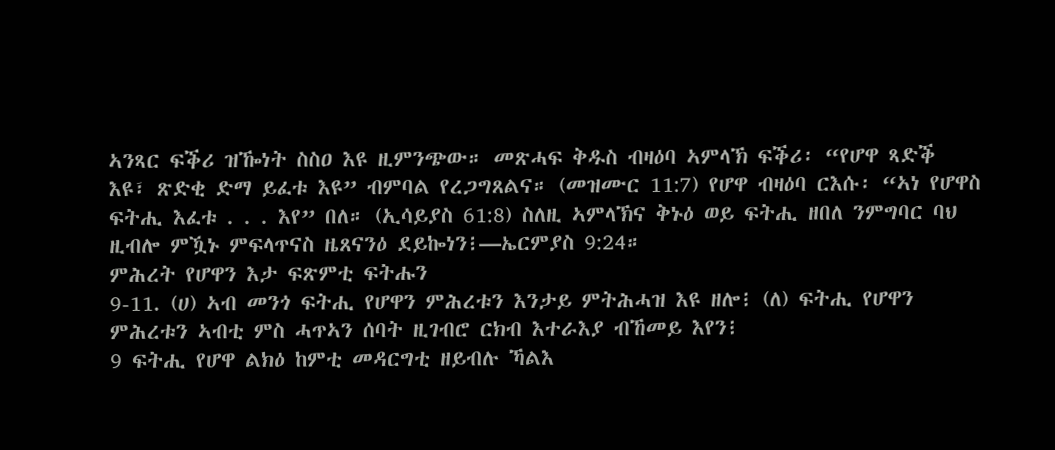ኣንጻር ፍቕሪ ዝዀነት ስስዐ እዩ ዚምንጭው። መጽሓፍ ቅዱስ ብዛዕባ ኣምላኽ ፍቕሪ፡ “የሆዋ ጻድቕ እዩ፣ ጽድቂ ድማ ይፈቱ እዩ” ብምባል የረጋግጸልና። (መዝሙር 11:7) የሆዋ ብዛዕባ ርእሱ፡ “ኣነ የሆዋስ ፍትሒ እፈቱ . . . እየ” በለ። (ኢሳይያስ 61:8) ስለዚ ኣምላኽና ቅኑዕ ወይ ፍትሒ ዘበለ ንምግባር ባህ ዚብሎ ምዃኑ ምፍላጥናስ ዜጸናንዕ ደይኰነን፧—ኤርምያስ 9:24።
ምሕረት የሆዋን እታ ፍጽምቲ ፍትሑን
9-11. (ሀ) ኣብ መንጎ ፍትሒ የሆዋን ምሕረቱን እንታይ ምትሕሓዝ እዩ ዘሎ፧ (ለ) ፍትሒ የሆዋን ምሕረቱን ኣብቲ ምስ ሓጥኣን ሰባት ዚገብሮ ርክብ እተራእያ ብኸመይ እየን፧
9 ፍትሒ የሆዋ ልክዕ ከምቲ መዳርግቲ ዘይብሉ ኻልእ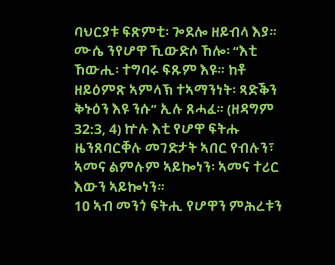ባህርያቱ ፍጽምቲ፡ ጐደሎ ዘይብላ እያ። ሙሴ ንየሆዋ ኺውድሶ ኸሎ፡ “እቲ ኸውሒ፡ ተግባሩ ፍጹም እዩ። ከቶ ዘይዕምጽ ኣምላኽ ተኣማንነት፡ ጻድቕን ቅኑዕን እዩ ንሱ” ኢሉ ጸሓፈ። (ዘዳግም 32:3, 4) ኵሉ እቲ የሆዋ ፍትሑ ዜንጸባርቐሉ መገድታት ኣበር የብሉን፣ ኣመና ልምሉም ኣይኰነን፡ ኣመና ተሪር እውን ኣይኰነን።
10 ኣብ መንጎ ፍትሒ የሆዋን ምሕረቱን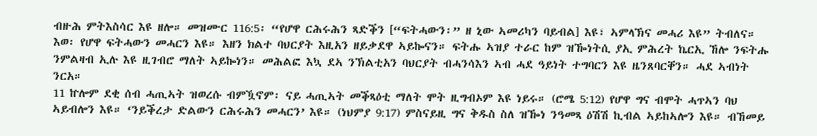ብዙሕ ምትእስሳር እዩ ዘሎ። መዝሙር 116:5፡ “የሆዋ ርሕሩሕን ጻድቕን [“ፍትሓውን፡” ዘ ኒው ኣመሪካን ባይብል] እዩ፣ ኣምላኽና መሓሪ እዩ” ትብለና። እወ፡ የሆዋ ፍትሓውን መሓርን እዩ። እዘን ክልተ ባህርያት እዚአን ዘይቃደዋ ኣይኰናን። ፍትሑ ኣዝያ ተራር ከም ዝዀነትሲ ያኢ ምሕረት ኬርኢ ኸሎ ንፍትሑ ንምልዛብ ኢሉ እዩ ዚገብሮ ማለት ኣይኰነን። መሕልፎ እኳ ደኣ ንኽልቲአን ባህርያት ብሓንሳእን ኣብ ሓደ ዓይነት ተግባርን እዩ ዜንጸባርቐን። ሓደ ኣብነት ንርአ።
11 ኵሎም ደቂ ሰብ ሓጢኣት ዝወረሱ ብምዃኖም፡ ናይ ሓጢኣት መቕጻዕቲ ማለት ሞት ዚግብኦም እዩ ነይሩ። (ሮሜ 5:12) የሆዋ ግና ብሞት ሓጥኣን ባህ ኣይብሎን እዩ። ‘ንይቕረታ ድልውን ርሕሩሕን መሓርን’ እዩ። (ነህምያ 9:17) ምስናይዚ ግና ቅዱስ ስለ ዝዀነ ንዓመጻ ዕሽሽ ኪብል ኣይከኣሎን እዩ። ብኸመይ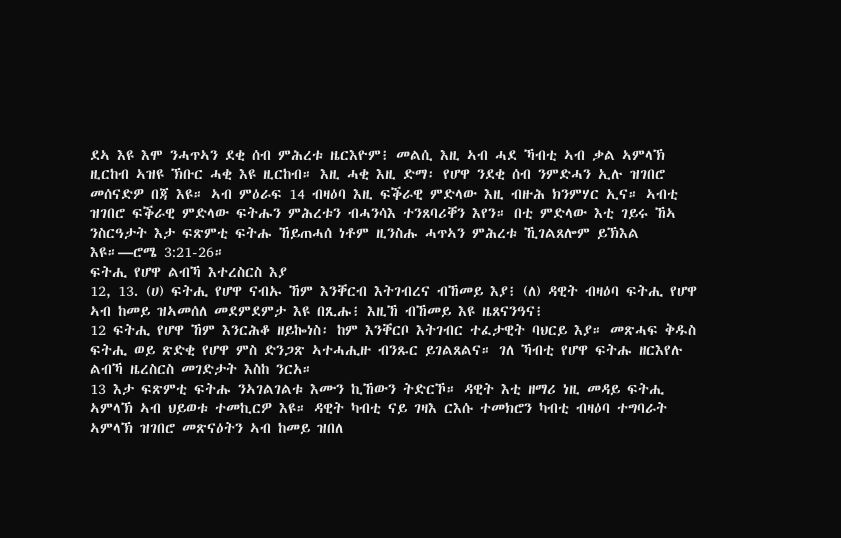ደኣ እዩ እሞ ንሓጥኣን ደቂ ሰብ ምሕረቱ ዜርእዮም፧ መልሲ እዚ ኣብ ሓደ ኻብቲ ኣብ ቃል ኣምላኽ ዚርከብ ኣዝዩ ኽቡር ሓቂ እዩ ዚርከብ። እዚ ሓቂ እዚ ድማ፡ የሆዋ ንደቂ ሰብ ንምድሓን ኢሉ ዝገበሮ መሰናድዎ በጃ እዩ። ኣብ ምዕራፍ 14 ብዛዕባ እዚ ፍቕራዊ ምድላው እዚ ብዙሕ ክንምሃር ኢና። ኣብቲ ዝገበሮ ፍቕራዊ ምድላው ፍትሑን ምሕረቱን ብሓንሳእ ተንጸባሪቐን እየን። በቲ ምድላው እቲ ገይሩ ኸኣ ንስርዓታት እታ ፍጽምቲ ፍትሑ ኸይጠሓሰ ነቶም ዚንስሑ ሓጥኣን ምሕረቱ ኺገልጸሎም ይኽእል እዩ።—ሮሜ 3:21-26።
ፍትሒ የሆዋ ልብኻ እተረስርስ እያ
12, 13. (ሀ) ፍትሒ የሆዋ ናብኡ ኸም እንቐርብ እትገብረና ብኸመይ እያ፧ (ለ) ዳዊት ብዛዕባ ፍትሒ የሆዋ ኣብ ከመይ ዝኣመሰለ መደምደምታ እዩ በጺሑ፧ እዚኸ ብኸመይ እዩ ዜጸናንዓና፧
12 ፍትሒ የሆዋ ኸም እንርሕቆ ዘይኰነስ፡ ከም እንቐርቦ እትገብር ተፈታዊት ባህርይ እያ። መጽሓፍ ቅዱስ ፍትሒ ወይ ጽድቂ የሆዋ ምስ ድንጋጽ ኣተሓሒዙ ብንጹር ይገልጸልና። ገለ ኻብቲ የሆዋ ፍትሑ ዘርእየሉ ልብኻ ዜረስርስ መገድታት እስከ ንርአ።
13 እታ ፍጽምቲ ፍትሑ ንኣገልገልቱ እሙን ኪኸውን ትድርኾ። ዳዊት እቲ ዘማሪ ነዚ መዳይ ፍትሒ ኣምላኽ ኣብ ህይወቱ ተመኪርዎ እዩ። ዳዊት ካብቲ ናይ ገዛእ ርእሱ ተመክሮን ካብቲ ብዛዕባ ተግባራት ኣምላኽ ዝገበሮ መጽናዕትን ኣብ ከመይ ዝበለ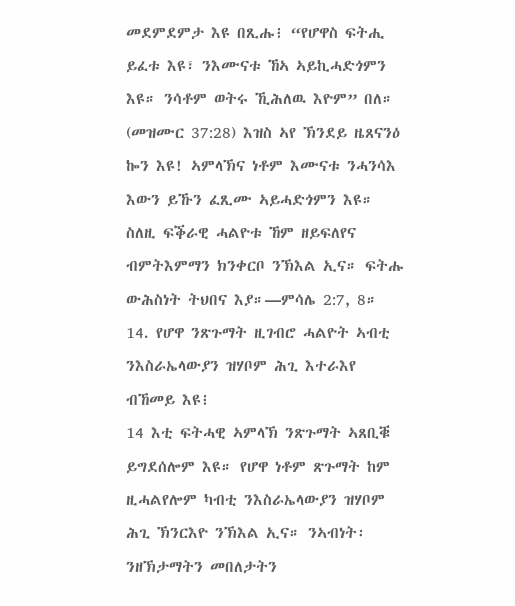መደምደምታ እዩ በጺሑ፧ “የሆዋስ ፍትሒ ይፈቱ እዩ፣ ንእሙናቱ ኸኣ ኣይኪሓድጎምን እዩ። ንሳቶም ወትሩ ኺሕለዉ እዮም” በለ። (መዝሙር 37:28) እዝስ ኣየ ኽንደይ ዜጸናንዕ ኰን እዩ! ኣምላኽና ነቶም እሙናቱ ንሓንሳእ እውን ይኹን ፈጺሙ ኣይሓድጎምን እዩ። ስለዚ ፍቕራዊ ሓልዮቱ ኸም ዘይፍለየና ብምትእምማን ክንቀርቦ ንኽእል ኢና። ፍትሑ ውሕስነት ትህበና እያ።—ምሳሌ 2:7, 8።
14. የሆዋ ንጽጉማት ዚገብሮ ሓልዮት ኣብቲ ንእስራኤላውያን ዝሃቦም ሕጊ እተራእየ ብኸመይ እዩ፧
14 እቲ ፍትሓዊ ኣምላኽ ንጽጉማት ኣጸቢቑ ይግደሰሎም እዩ። የሆዋ ነቶም ጽጉማት ከም ዚሓልየሎም ካብቲ ንእስራኤላውያን ዝሃቦም ሕጊ ኽንርእዮ ንኽእል ኢና። ንኣብነት፡ ንዘኽታማትን መበለታትን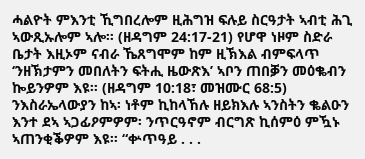ሓልዮት ምእንቲ ኺግበረሎም ዚሕግዝ ፍሉይ ስርዓታት ኣብቲ ሕጊ ኣውጺኡሎም ኣሎ። (ዘዳግም 24:17-21) የሆዋ ነዞም ስድራ ቤታት እዚኦም ናብራ ኼጸግሞም ከም ዚኽእል ብምፍላጥ ‘ንዘኽታምን መበለትን ፍትሒ ዜውጽእ’ ኣቦን ጠበቓን መዕቈብን ኰይንዎም እዩ። (ዘዳግም 10:18፣ መዝሙር 68:5) ንእስራኤላውያን ከኣ፡ ነቶም ኪከላኸሉ ዘይክእሉ ኣንስትን ቈልዑን እንተ ደኣ ኣጋፊዖምዎም፡ ንጥርዓኖም ብርግጽ ኪሰምዕ ምዃኑ ኣጠንቂቕዎም እዩ። “ቍጥዓይ . . .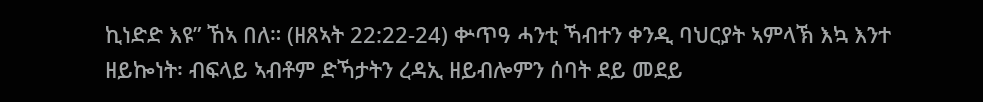ኪነድድ እዩ” ኸኣ በለ። (ዘጸኣት 22:22-24) ቍጥዓ ሓንቲ ኻብተን ቀንዲ ባህርያት ኣምላኽ እኳ እንተ ዘይኰነት፡ ብፍላይ ኣብቶም ድኻታትን ረዳኢ ዘይብሎምን ሰባት ደይ መደይ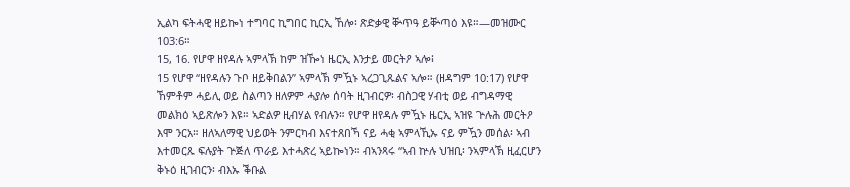ኢልካ ፍትሓዊ ዘይኰነ ተግባር ኪግበር ኪርኢ ኸሎ፡ ጽድቃዊ ቝጥዓ ይቝጣዕ እዩ።—መዝሙር 103:6።
15, 16. የሆዋ ዘየዳሉ ኣምላኽ ከም ዝዀነ ዜርኢ እንታይ መርትዖ ኣሎ፧
15 የሆዋ “ዘየዳሉን ጉቦ ዘይቅበልን” ኣምላኽ ምዃኑ ኣረጋጊጹልና ኣሎ። (ዘዳግም 10:17) የሆዋ ኸምቶም ሓይሊ ወይ ስልጣን ዘለዎም ሓያሎ ሰባት ዚገብርዎ፡ ብስጋዊ ሃብቲ ወይ ብግዳማዊ መልክዕ ኣይጽሎን እዩ። ኣድልዎ ዚብሃል የብሉን። የሆዋ ዘየዳሉ ምዃኑ ዜርኢ ኣዝዩ ጕሉሕ መርትዖ እሞ ንርአ። ዘለኣለማዊ ህይወት ንምርካብ እናተጸበኻ ናይ ሓቂ ኣምላኺኡ ናይ ምዃን መሰል፡ ኣብ እተመርጹ ፍሉያት ጕጅለ ጥራይ እተሓጽረ ኣይኰነን። ብኣንጻሩ “ኣብ ኵሉ ህዝቢ፡ ንኣምላኽ ዚፈርሆን ቅኑዕ ዚገብርን፡ ብእኡ ቕቡል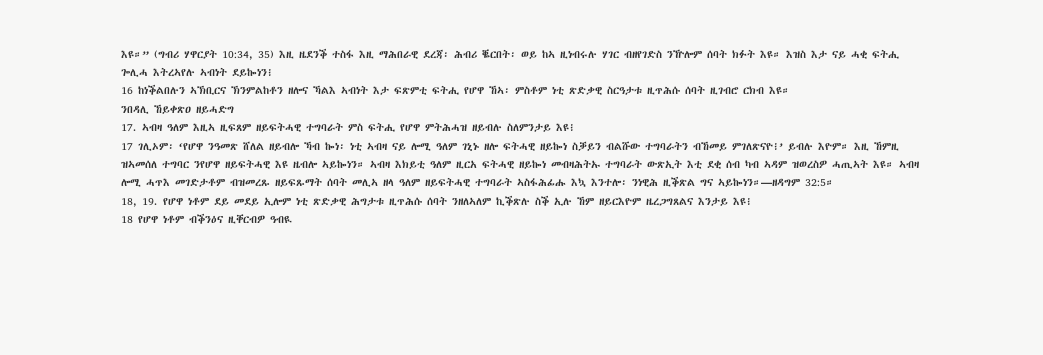እዩ።” (ግብሪ ሃዋርያት 10:34, 35) እዚ ዜደንቕ ተስፋ እዚ ማሕበራዊ ደረጃ፡ ሕብሪ ቘርበት፡ ወይ ከኣ ዚነብሩሉ ሃገር ብዘየገድስ ንዅሎም ሰባት ክፉት እዩ። እዝስ እታ ናይ ሓቂ ፍትሒ ጐሊሓ እትረኣየሉ ኣብነት ደይኰነን፧
16 ከነቕልበሉን ኣኽቢርና ኽንምልከቶን ዘሎና ኻልእ ኣብነት እታ ፍጽምቲ ፍትሒ የሆዋ ኸኣ፡ ምስቶም ነቲ ጽድቃዊ ስርዓታቱ ዚጥሕሱ ሰባት ዚገብሮ ርክብ እዩ።
ንበዳሊ ኸይቀጽዐ ዘይሓድግ
17. ኣብዛ ዓለም እዚኣ ዚፍጸም ዘይፍትሓዊ ተግባራት ምስ ፍትሒ የሆዋ ምትሕሓዝ ዘይብሉ ስለምንታይ እዩ፧
17 ገሊኦም፡ ‘የሆዋ ንዓመጽ ሸለል ዘይብሎ ኻብ ኰነ፡ ነቲ ኣብዛ ናይ ሎሚ ዓለም ገኒኑ ዘሎ ፍትሓዊ ዘይኰነ ስቓይን ብልሹው ተግባራትን ብኸመይ ምገለጽናዮ፧’ ይብሉ እዮም። እዚ ኸምዚ ዝኣመሰለ ተግባር ንየሆዋ ዘይፍትሓዊ እዩ ዜብሎ ኣይኰነን። ኣብዛ እክይቲ ዓለም ዚርአ ፍትሓዊ ዘይኰነ መብዛሕትኡ ተግባራት ውጽኢት እቲ ደቂ ሰብ ካብ ኣዳም ዝወረስዎ ሓጢኣት እዩ። ኣብዛ ሎሚ ሓጥእ መገድታቶም ብዝመረጹ ዘይፍጹማት ሰባት መሊኣ ዘላ ዓለም ዘይፍትሓዊ ተግባራት ኣስፋሕፊሑ እኳ እንተሎ፡ ንነዊሕ ዚቕጽል ግና ኣይኰነን።—ዘዳግም 32:5።
18, 19. የሆዋ ነቶም ደይ መደይ ኢሎም ነቲ ጽድቃዊ ሕግታቱ ዚጥሕሱ ሰባት ንዘለኣለም ኪቕጽሉ ስቕ ኢሉ ኸም ዘይርእዮም ዜረጋግጸልና እንታይ እዩ፧
18 የሆዋ ነቶም ብቕንዕና ዚቐርብዎ ዓብዪ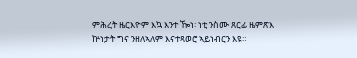ምሕረት ዜርእዮም እኳ እንተ ዀነ፡ ነቲ ንስሙ ጸርፊ ዜምጽእ ኵነታት ግና ንዘለኣለም እናተጻወሮ ኣይነብርን እዩ።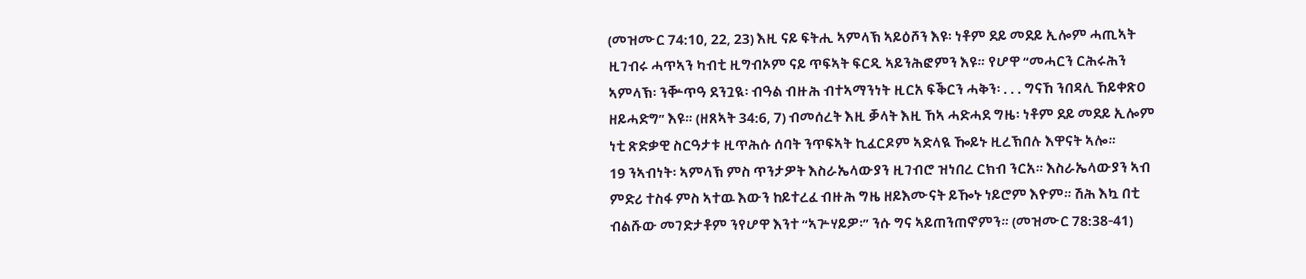(መዝሙር 74:10, 22, 23) እዚ ናይ ፍትሒ ኣምላኽ ኣይዕሾን እዩ፡ ነቶም ደይ መደይ ኢሎም ሓጢኣት ዚገብሩ ሓጥኣን ካብቲ ዚግብኦም ናይ ጥፍኣት ፍርዲ ኣይንሕፎምን እዩ። የሆዋ “መሓርን ርሕሩሕን ኣምላኽ፡ ንቝጥዓ ደንጓዪ፡ ብዓል ብዙሕ ብተኣማንነት ዚርአ ፍቕርን ሓቅን፡ . . . ግናኸ ንበዳሊ ኸይቀጽዐ ዘይሓድግ” እዩ። (ዘጸኣት 34:6, 7) ብመሰረት እዚ ቓላት እዚ ኸኣ ሓድሓደ ግዜ፡ ነቶም ደይ መደይ ኢሎም ነቲ ጽድቃዊ ስርዓታቱ ዚጥሕሱ ሰባት ንጥፍኣት ኪፈርዶም ኣድላዪ ዀይኑ ዚረኽበሉ እዋናት ኣሎ።
19 ንኣብነት፡ ኣምላኽ ምስ ጥንታዎት እስራኤላውያን ዚገብሮ ዝነበረ ርክብ ንርአ። እስራኤላውያን ኣብ ምድሪ ተስፋ ምስ ኣተዉ እውን ከይተረፈ ብዙሕ ግዜ ዘይእሙናት ይዀኑ ነይሮም እዮም። ሽሕ እኳ በቲ ብልሹው መገድታቶም ንየሆዋ እንተ “ኣጕሃይዎ፡” ንሱ ግና ኣይጠንጠኖምን። (መዝሙር 78:38-41)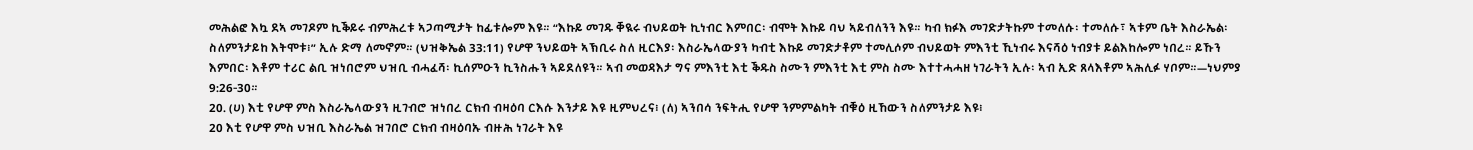መሕልፎ እኳ ደኣ መገዶም ኪቕይሩ ብምሕረቱ ኣጋጣሚታት ከፊቱሎም እዩ። “እኩይ መገዱ ቐዪሩ ብህይወት ኪነብር እምበር፡ ብሞት እኩይ ባህ ኣይብለንን እዩ። ካብ ክፉእ መገድታትኩም ተመለሱ፡ ተመለሱ፣ ኣቱም ቤት እስራኤል፡ ስለምንታይከ እትሞቱ፧” ኢሉ ድማ ለመኖም። (ህዝቅኤል 33:11) የሆዋ ንህይወት ኣኽቢሩ ስለ ዚርእያ፡ እስራኤላውያን ካብቲ እኩይ መገድታቶም ተመሊሶም ብህይወት ምእንቲ ኺነብሩ እናሻዕ ነብያቱ ይልእከሎም ነበረ። ይኹን እምበር፡ እቶም ተሪር ልቢ ዝነበሮም ህዝቢ ብሓፈሻ፡ ኪሰምዑን ኪንስሑን ኣይደለዩን። ኣብ መወዳእታ ግና ምእንቲ እቲ ቕዱስ ስሙን ምእንቲ እቲ ምስ ስሙ እተተሓሓዘ ነገራትን ኢሉ፡ ኣብ ኢድ ጸላእቶም ኣሕሊፉ ሃቦም።—ነህምያ 9:26-30።
20. (ሀ) እቲ የሆዋ ምስ እስራኤላውያን ዚገብሮ ዝነበረ ርክብ ብዛዕባ ርእሱ እንታይ እዩ ዚምህረና፧ (ለ) ኣንበሳ ንፍትሒ የሆዋ ንምምልካት ብቑዕ ዚኸውን ስለምንታይ እዩ፧
20 እቲ የሆዋ ምስ ህዝቢ እስራኤል ዝገበሮ ርክብ ብዛዕባኡ ብዙሕ ነገራት እዩ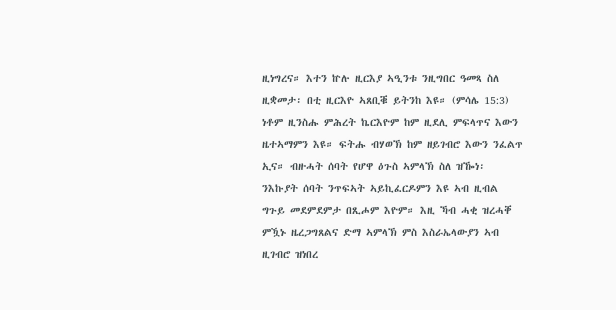ዚነግረና። እተን ኵሉ ዚርእያ ኣዒንቱ ንዚግበር ዓመጻ ስለ ዚቋመታ፡ በቲ ዚርእዮ ኣጸቢቑ ይትንከ እዩ። (ምሳሌ 15:3) ነቶም ዚንስሑ ምሕረት ኬርእዮም ከም ዚደሊ ምፍላጥና እውን ዜተኣማምን እዩ። ፍትሑ ብሃወኽ ከም ዘይገብሮ እውን ንፈልጥ ኢና። ብዙሓት ሰባት የሆዋ ዕጉስ ኣምላኽ ስለ ዝዀነ፡ ንእኩያት ሰባት ንጥፍኣት ኣይኪፈርዶምን እዩ ኣብ ዚብል ግጉይ መደምደምታ በጺሖም እዮም። እዚ ኻብ ሓቂ ዝረሓቐ ምዃኑ ዜረጋግጸልና ድማ ኣምላኽ ምስ እስራኤላውያን ኣብ ዚገብሮ ዝነበረ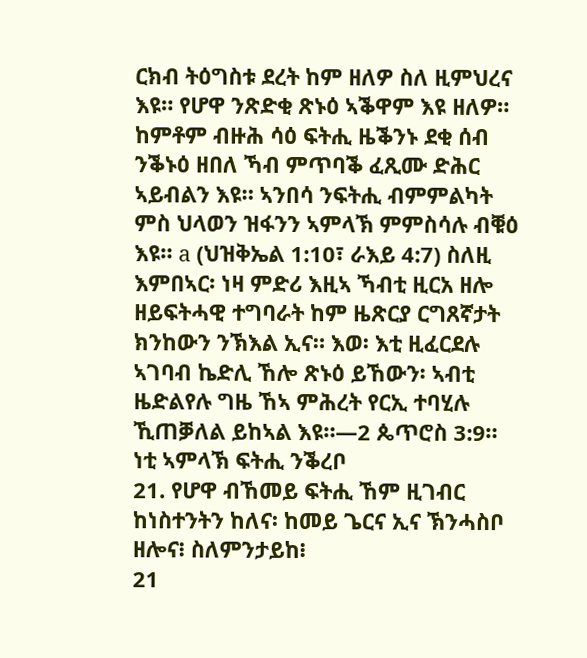ርክብ ትዕግስቱ ደረት ከም ዘለዎ ስለ ዚምህረና እዩ። የሆዋ ንጽድቂ ጽኑዕ ኣቕዋም እዩ ዘለዎ። ከምቶም ብዙሕ ሳዕ ፍትሒ ዜቕንኑ ደቂ ሰብ ንቕኑዕ ዘበለ ኻብ ምጥባቕ ፈጺሙ ድሕር ኣይብልን እዩ። ኣንበሳ ንፍትሒ ብምምልካት ምስ ህላወን ዝፋንን ኣምላኽ ምምስሳሉ ብቑዕ እዩ። a (ህዝቅኤል 1:10፣ ራእይ 4:7) ስለዚ እምበኣር፡ ነዛ ምድሪ እዚኣ ኻብቲ ዚርአ ዘሎ ዘይፍትሓዊ ተግባራት ከም ዜጽርያ ርግጸኛታት ክንከውን ንኽእል ኢና። እወ፡ እቲ ዚፈርደሉ ኣገባብ ኬድሊ ኸሎ ጽኑዕ ይኸውን፡ ኣብቲ ዜድልየሉ ግዜ ኸኣ ምሕረት የርኢ ተባሂሉ ኺጠቓለል ይከኣል እዩ።—2 ጴጥሮስ 3:9።
ነቲ ኣምላኽ ፍትሒ ንቕረቦ
21. የሆዋ ብኸመይ ፍትሒ ኸም ዚገብር ከነስተንትን ከለና፡ ከመይ ጌርና ኢና ኽንሓስቦ ዘሎና፧ ስለምንታይከ፧
21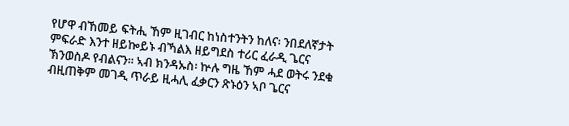የሆዋ ብኸመይ ፍትሒ ኸም ዚገብር ከነስተንትን ከለና፡ ንበደለኛታት ምፍራድ እንተ ዘይኰይኑ ብኻልእ ዘይግደስ ተሪር ፈራዲ ጌርና ኽንወስዶ የብልናን። ኣብ ክንዳኡስ፡ ኵሉ ግዜ ኸም ሓደ ወትሩ ንደቁ ብዚጠቅም መገዲ ጥራይ ዚሓሊ ፈቃርን ጽኑዕን ኣቦ ጌርና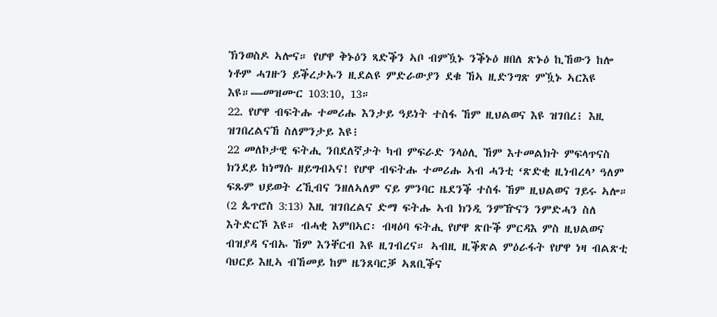ኽንወስዶ ኣሎና። የሆዋ ቅኑዕን ጻድቕን ኣቦ ብምዃኑ ንቕኑዕ ዘበለ ጽኑዕ ኪኸውን ከሎ ነቶም ሓገዙን ይቕረታኡን ዚደልዩ ምድራውያን ደቁ ኸኣ ዚድንግጽ ምዃኑ ኣርእዩ እዩ።—መዝሙር 103:10, 13።
22. የሆዋ ብፍትሑ ተመሪሑ እንታይ ዓይነት ተስፋ ኸም ዚህልወና እዩ ዝገበረ፧ እዚ ዝገበረልናኸ ስለምንታይ እዩ፧
22 መለኮታዊ ፍትሒ ንበደለኛታት ካብ ምፍራድ ንላዕሊ ኸም እተመልክት ምፍላጥናስ ክንደይ ከነማሱ ዘይግብኣና! የሆዋ ብፍትሑ ተመሪሑ ኣብ ሓንቲ ‘ጽድቂ ዚነብረላ’ ዓለም ፍጹም ህይወት ረኺብና ንዘለኣለም ናይ ምንባር ዜደንቕ ተስፋ ኸም ዚህልወና ገይሩ ኣሎ። (2 ጴጥሮስ 3:13) እዚ ዝገበረልና ድማ ፍትሑ ኣብ ክንዲ ንምዅናን ንምድሓን ስለ እትድርኾ እዩ። ብሓቂ እምበኣር፡ ብዛዕባ ፍትሒ የሆዋ ጽቡቕ ምርዳእ ምስ ዚህልወና ብዝያዳ ናብኡ ኸም እንቐርብ እዩ ዚገብረና። ኣብዚ ዚቕጽል ምዕራፋት የሆዋ ነዛ ብልጽቲ ባህርይ እዚኣ ብኸመይ ከም ዜንጸባርቓ ኣጸቢቕና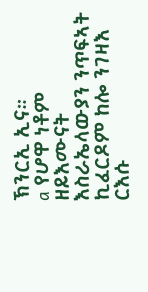ኽንርኢ ኢና።
a የሆዋ ነቶም ዘይእሙናት እስራኤላውያን ንጥፍኣት ኪፈርዶም ከሎ ንገዛእ ርእሱ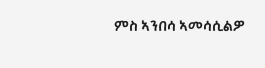ምስ ኣንበሳ ኣመሳሲልዎ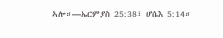ኣሎ።—ኤርምያስ 25:38፣ ሆሴእ 5:14።